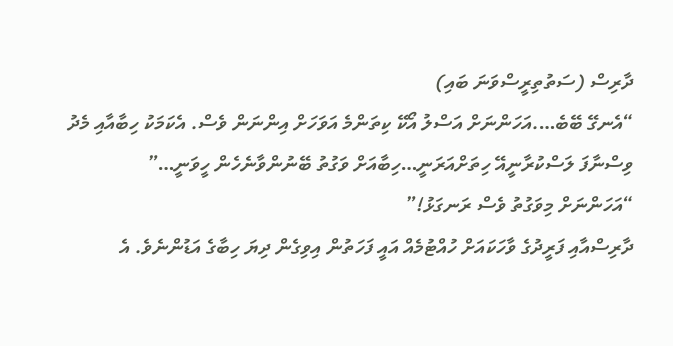ދާރިސް (ސަތުތިރީސްވަނަ ބައި)
“އެނގޭ ބޭބެ….އަހަންނަށް އަސްލު އޯކޭ ކިތަންމެ އަވަހަށް އިންނަން ވެސް. އެކަމަކު ހިބާއާއި މެދު ވިސްނާފަ ލަސްކުރާނީއޭ ހިތަށްއަރަނީ…ހިބާއަށް ވަގުތު ބޭނުންވާނެހެން ހީވަނީ…”
“އަހަންނަށް މިވަގުތު ވެސް ރަނގަޅު!”
ދާރިސްއާއި ފަރީދުގެ ވާހަކައަށް ހުއްޓުމެއް އައީ ފަހަތުން އިވިގެން ދިޔަ ހިބާގެ އަޑުންނެވެ. އެ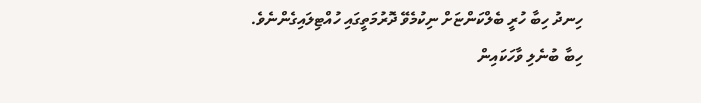ހިނދު ހިބާ ހުރީ ބެލްކަންޏަށް ނިކުމެވޭ ދޮރުމަތީގައި ހުއްޓިލައިގެންނެވެ.
ހިބާ ބުނެލި ވާހަކައިން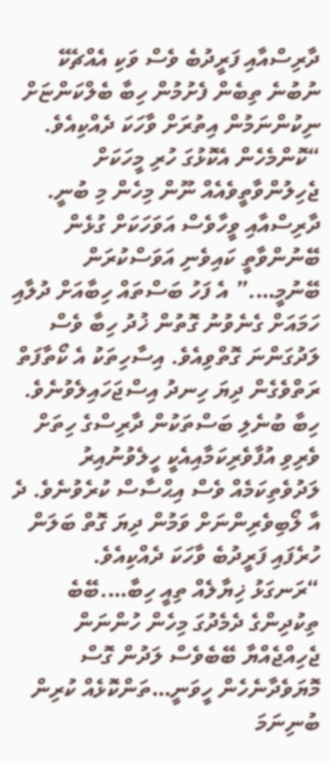ދާރިސްއާއި ފަރީދުބެ ވެސް ވަކި އެއްޗެކޭ ނުބުނެ ތިބެން ފެށުމުން ހިބާ ބެލްކަންޏަށް ނިކުންނަމުން އިތުރަށް ވާހަކަ ދެއްކިއެވެ.
“ކޮންމެހެން އެކޮޅުގަ ހުރި މީހަކަށް ޖެހިލުންވާތީވެއެއް ނޫން މިހެން މި ބުނީ. ދާރިސްއާއި ވީހާވެސް އަވަހަކަށް ގުޅެން ބޭނުންވާތީ ކައިވެނި އަވަސްކުރަން ބޭނުމީ….” އެ ފަހު ބަސްތައް ހިބާއަށް ދުލާއި ހަމައަށް ގެނެވުނު ގޮތުން ޚުދު ހިބާ ވެސް ލަދުގަންނަ ގޮތްވިއެވެ. އިސާހިތަކު އެ ކޯތާފަތް ރަތްވެގެން ދިޔަ ހިނދު އިސްޖަހައިލެވުނެވެ.
ހިބާ ބުނެލި ބަސްތަކުން ދާރިސްގެ ހިތަށް ވެރިވި އުފާވެރިކަމާއިއެކީ ހީލެވުނުއިރު ލަދުވެތިކަމެއް ވެސް އިޙްސާސް ކުރެވުނެވެ. ދެ އާ ލޯބިވެރިންނަށް ވަމުން ދިޔަ ގޮތް ބަލަން ހުރެފައި ފަރީދުބެ ވާހަކަ ދެއްކިއެވެ.
“ރަނގަޅު ޚިޔާލެއް ތިއީ ހިބާ….ބޭބެ ތިކުދިންގެ ދެމެދުގަ މިހެން ހުންނަން ޖެހިއްޖެއްޔާ ބޭބެވެސް ލަދުން ގޮސް މޮޔަވެދާނެހެން ހީވަނީ…ތަންކޮޅެއް ކުރިން ބުނިނަމަ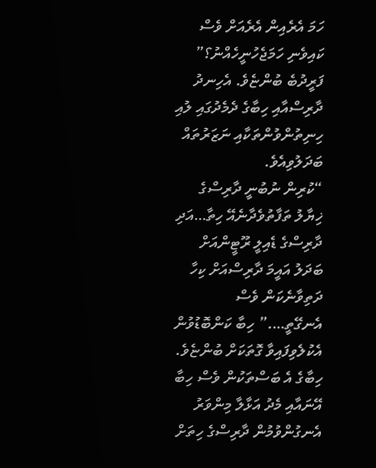ހަމަ އެރެއިން އެރެއަށް ވެސް ކައިވެނި ހަމަޖެހުނީހެއްނު؟” ފަރީދުބެ ބުންޏެވެ. އެހިނދު ދާރިސްއާއި ހިބާގެ ދެމެދުގައި ލުއި ހިނިތުންވުންތަކާއި ނަޒަރުތައް ބަދަލުވިއެވެ.
“ކުރިން ނުބުނީ ދާރިސްގެ ޚިޔާލު ތަފާތުވެދާނެއޭ ހިތާ…އަދި ދާރިސްގެ ޑެއިލީ ރޫޓީންއަށް ބަދަލު އައީމަ ދާރިސްއަށް ކިހާ ދަތިވާނެކަން ވެސް އެނގޭތީ….” ހިބާ ކަންބޮޑުވުން އެކުލެވިފައިވާ ގޮތަކަށް ބުންޏެވެ. ހިބާގެ އެ ބަސްތަކުން ވެސް ހިބާ އޭނައާއި މެދު އަޅާލާ މިންވަރު އެނގުންވުމުން ދާރިސްގެ ހިތަށް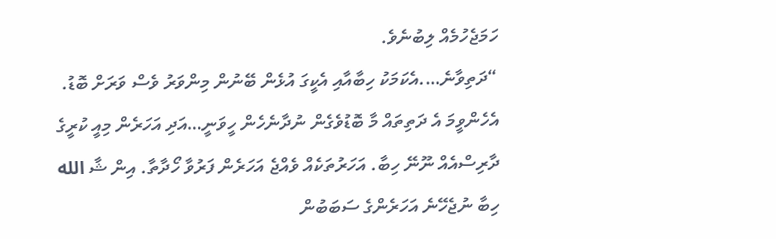ހަމަޖެހުމެއް ލިބުނެވެ.
“ދަތިވާނެ….އެކަމަކު ހިބާއާއި އެކީގަ އުޅެން ބޭނުން މިންވަރު ވެސް ވަރަށް ބޮޑު. އެހެންވީމަ އެ ދަތިތައް މާ ބޮޑުވެގެން ނުދާނެހެން ހީވަނީ…އަދި އަހަރެން މިއީ ކުރީގެ ދާރިސްއެއް ނޫނޭ ހިބާ. އަހަރުތަކެއް ވެއްޖެ އަހަރެން ފަރުވާ ހޯދާތާ. އިން ޝާ الله ހިބާ ނުޖެހޭނެ އަހަރެންގެ ސަބަބުން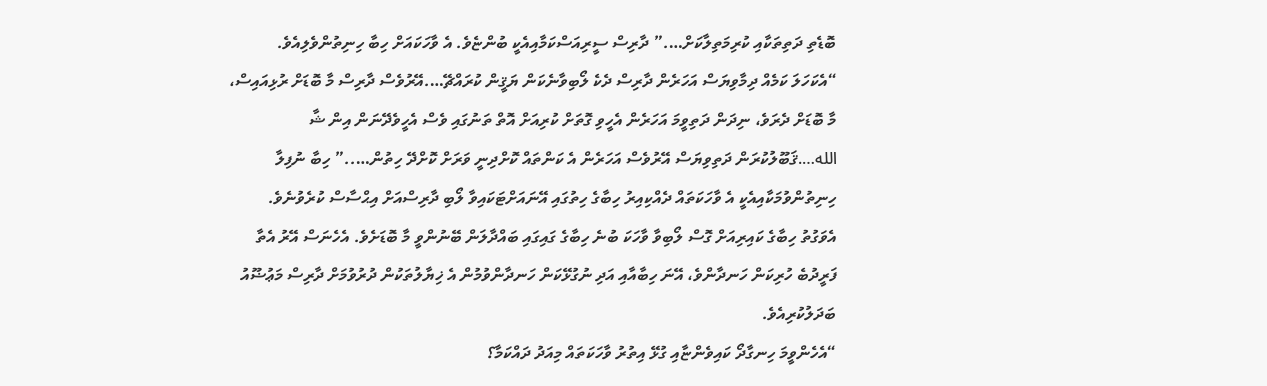ބޮޑެތި ދަތިތަކާއި ކުރިމަތިލާކަށް….” ދާރިސް ސީރިއަސްކަމާއިއެކީ ބުންޏެވެ. އެ ވާހަކައަށް ހިބާ ހިނިތުންވެލިއެވެ.
“އެކަހަލަ ކަމެއް ދިމާވިޔަސް އަހަރެން ދާރިސް ދެކެ ލޯބިވާނެކަން ޔަޤީން ކުރައްޗޭ….އޭރުވެސް ދާރިސް މާ ބޮޑަށް ރުޅިއައިސް، މާ ބޮޑަށް ދެރަވެ، ނިދަން ދަތިވީމަ އަހަރެން އެހީވި ގޮތަށް ކުރިއަށް އޮތް ތަނުގައި ވެސް އެހީވެދޭނަން އިން ޝާ الله….ޤަބޫލުކުރަން ދަތިވިޔަސް އޭރުވެސް އަހަރެން އެ ކަންތައް ކޮށްދިނީ ވަރަށް ކޮށްދޭ ހިތުން…..” ހިބާ ނުފިލާ ހިނިތުންވުމަކާއިއެކީ އެ ވާހަކަތައް ދެއްކިއިރު ހިބާގެ ހިތުގައި އޭނައަށްޓަކައިވާ ލޯބި ދާރިސްއަށް އިޙްސާސް ކުރެވުނެވެ. އެވަގުތު ހިބާގެ ކައިރިއަށް ގޮސް ލޯބިވާ ވާހަކަ ބުނެ ހިބާގެ ގައިގައި ބައްދާލަން ބޭނުންވީ މާ ބޮޑަށެވެ. އެހެނަސް އޭރު އެތާ ފަރީދުބެ ހުރިކަން ހަނދާންވެ، އޭނަ ހިބާއާއި އަދި ނުގުޅޭކަން ހަނދާންވުމުން އެ ޚިޔާލުތަކުން ދުރުވުމަށް ދާރިސް މަޢުޟޫއު ބަދަލުކުރިއެވެ.
“އެހެންވީމަ ހިނގާދޯ ކައިވެންޏާއި ގުޅޭ އިތުރު ވާހަކަތައް މިއަދު ދައްކަމާ؟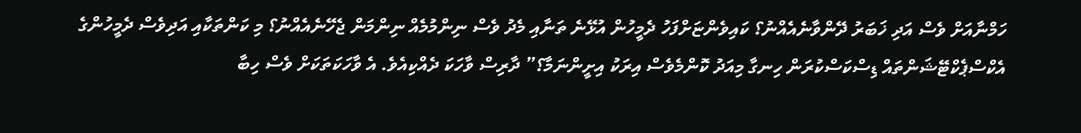ހަމްނާއަށް ވެސް އަދި ޚަބަރު ދޭންވާނެއެއްނު؟ ކައިވެންޏަށްފަހު ދެމީހުން އުޅޭނެ ތަނާއި މެދު ވެސް ނިންމުމެއް ނިންމަން ޖެހޭނެއެއްނު؟ މި ކަންތަކާއި އަދިވެސް ދެމީހުންގެ އެކްސްޕެކްޓޭޝަންތައް ޑިސްކަސްކުރަން ހިނގާ މިއަދު ކޮންމެވެސް އިރަކު އިށީންނަމާ؟” ދާރިސް ވާހަކަ ދެއްކިއެވެ. އެ ވާހަކަތަކަށް ވެސް ހިބާ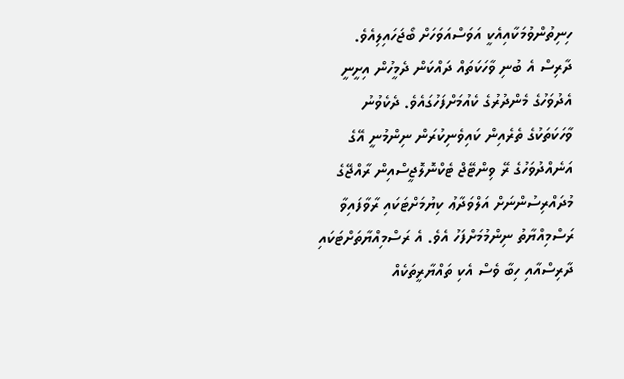ހިނިތުންވުމަކާއިއެކީ އަވަސްއަވަހަށް ބޯޖަހައިލިއެވެ.
ދާރިސް އެ ބުނި ވާހަކަތައް ދައްކަން ދެމީހުން އިށީނީ އެދުވަހުގެ މެންދުރުގެ ކެއުމަށްފަހުގައެވެ. ދެކެވުނު ވާހަކަތަކުގެ ތެރެއިން ކައިވެނިކުރަން ނިންމުނީ އޭގެ އަނެއްދުވަހުގެ ރޭ ވިންޓޭޖް ޓެކްނޮލޮޖީސްއިން ރާއްޖޭގެ މުދައްރިސުންނަށް އަލްވަދާޢު ކިޔުމަށްޓަކައި ރާވާފައިވާ ރަސްމިއްޔާތު ނިންމުމަށްފަހު އެވެ. އެ ރަސްމިއްޔާތަށްޓަކައި ދާރިސްއާއި ހިބާ ވެސް އެކި ތައްޔާރީތަކެއް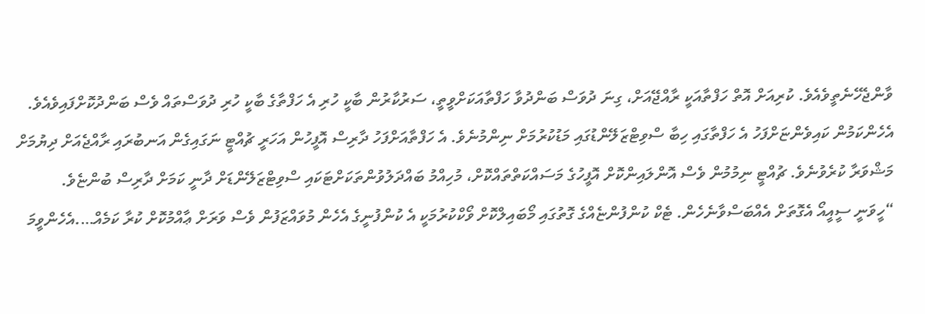ވާންޖެހޭނެތީވެއެވެ. ކުރިއަށް އޮތް ހަފްތާއަކީ ރާއްޖޭއަށް، ގިނަ ދުވަސް ބަންދުވާ ހަފްތާއަކަށްވީތީ، ސަރުކާރުން ބާކީ ހުރި އެ ހަފްތާގެ ބާކީ ހުރި ދުވަސްތައް ވެސް ބަންދުކޮށްފައިވެއެވެ. އެހެންކަމުން ކައިވެންޏަށްފަހު އެ ހަފްތާގައި ހިބާ ސްވިޓްޒަލޭންޑުގައި މަޑުކުރުމަށް ނިންމުނެވެ. އެ ހަފްތާއަށްފަހު ދާރިސް އޮފީހުން އަހަރީ ޗުއްޓީ ނަގައިގެން އަނބުރައި ރާއްޖެއަށް ދިޔުމަށް މަޝްވަރާ ކުރެވުނެވެ. ޗުއްޓީ ނިމުމުން ވެސް އޮންލައިންކޮށް އޮފީހުގެ މަސައްކަތްތައްކޮށް، މުހިއްމު ބައްދަލުވުންތަކަށްޓަކައި ސްވިޓްޒަލޭންޑަށް ދާނީ ކަމަށް ދާރިސް ބުންޏެވެ.
“ހީވަނީ ސީއީއޯ އެގޮތަށް އެއްބަސްވާނެހެން. ޓެކް ކުންފުންޏެއްގެ ގޮތުގައި މޯބައިލްކޮށް ވޯކްކުރުމަކީ އެ ކުންފުނީގެ އެހެން މުވައްޒަފުން ވެސް ވަރަށް ޢާއްމުކޮށް ކުރާ ކަމެއް….އެހެންވީމަ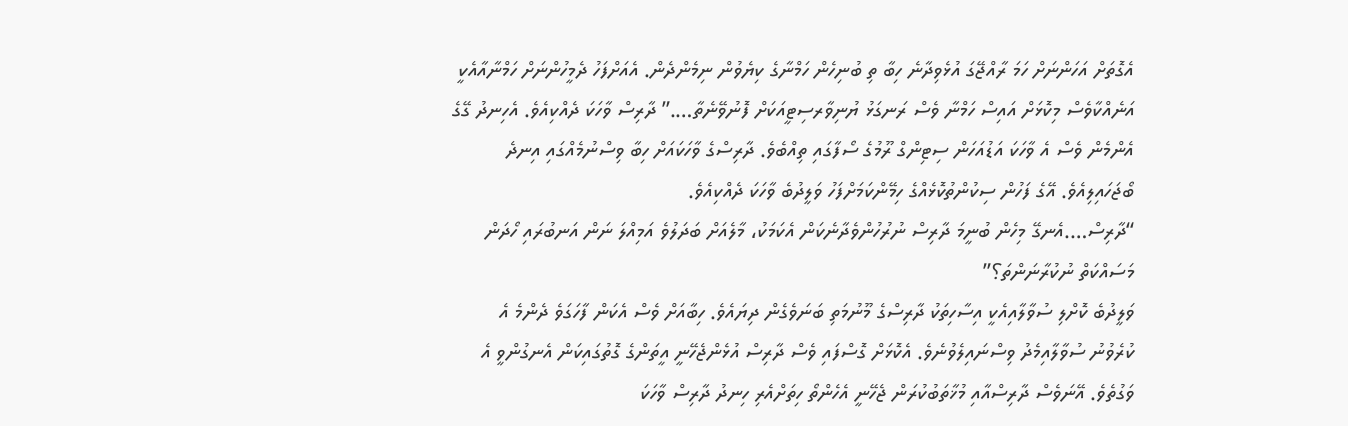އެގޮތަށް އަހަންނަށް ހަމަ ރާއްޖޭގަ އުޅެވިދާނެ ހިބާ ތި ބުނިހެން ހަމްނާގެ ކިޔެވުން ނިމެންދެން. އެއަށްފަހު ދެމީހުންނަށް ހަމްނާއާއެކީ އަނެއްކާވެސް މިކޮޅަށް އައިސް ހަމްނާ ވެސް ރަނގަޅު ޔުނިވާރސިޓީއަކަށް ފޮނުވޭނެތާ….” ދާރިސް ވާހަކަ ދެއްކިއެވެ. އެހިނދު ގޭގެ އެންމެން ވެސް އެ ވާހަކަ އަޑުއަހަން ސިޓިންގް ރޫމުގެ ސޯފާގައި ތިއްބެވެ. ދާރިސްގެ ވާހަކައަށް ހިބާ ވިސްނުމެއްގައި އިނދެ ބޯޖަހައިލިއެވެ. އޭގެ ފަހުން ސިކުންތުކޮޅެއްގެ ހިމޭންކަމަށްފަހު ވަލީދުބެ ވާހަކަ ދެއްކިއެވެ.
“ދާރިސް….އެނގޭ މިހެން ބުނީމަ ދާރިސް ނުރުހުންވެދާނެކަން އެކަމަކު، މާލެއަށް ބަދަލުވެ އަމިއްލަ ނަން އަނބުރައި ހޯދަން މަސައްކަތް ނުކުރާނަންތަ؟”
ވަލީދުބެ ކޮށްލި ސުވާލާއިއެކީ އިސާހިތަކު ދާރިސްގެ މޫނުމަތި ބަނަވެގެން ދިޔައެވެ. ހިބާއަށް ވެސް އެކަން ފާހަގަވެ ދެންމެ އެ ކުރެވުނު ސުވާލާއިމެދު ވިސްނައިލެވުނެވެ. އެކޮޅަށް ގޮސްފައި ވެސް ދާރިސް އުޅެންޖެހޭނީ އީތަންގެ ގޮތުގައިކަން އެނގުންވީ އެ ވަގުތެވެ. އޭނަވެސް ދާރިސްއާއި މުޚާތަބުކުރަން ޖެހޭނީ އެހެންތޯ ހިތަށްއެރި ހިނދު ދާރިސް ވާހަކަ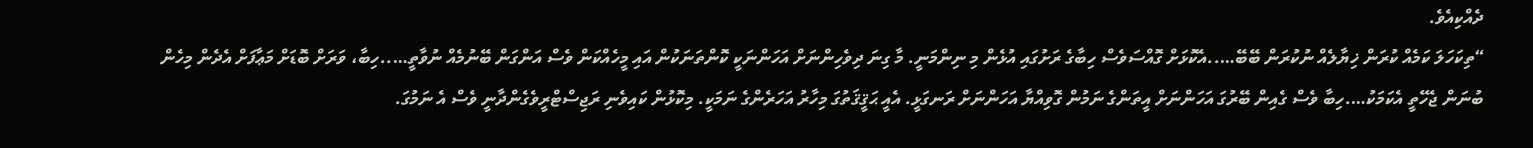ދެއްކިއެވެ.
“ތިކަހަލަ ކަމެއް ކުރަން ޚިޔާލެއް ނުކުރަން ބޭބޭ…..އެކޮޅަށް ގޮއްސަވެސް ހިބާގެ ރަށުގައި އުޅެން މި ނިންމަނީ. މާ ގިނަ ދިވެހިންނަށް އަހަންނަކީ ކޮންތަނަކުން އައި މީހެއްކަން ވެސް އަންގަން ބޭނުމެއް ނުވާތީ…..ހިބާ، ވަރަށް ބޮޑަށް މަޢާފަށް އެދެން މިހެން ބުނަން ޖެހޭތީ އެކަމަކު….ހިބާ ވެސް ގެއިން ބޭރުގަ އަހަންނަށް އީތަންގެ ނަމުން ގޮވިއްޔާ އަހަންނަށް ރަނގަޅީ. އެއީ ޙަޤީޤަތުގަ މިހާރު އަހަރެންގެ ނަމަކީ. މިކޮޅުން ކައިވެނި ރަޖިސްޓްރީވެގެންދާނީ ވެސް އެ ނަމުގަ.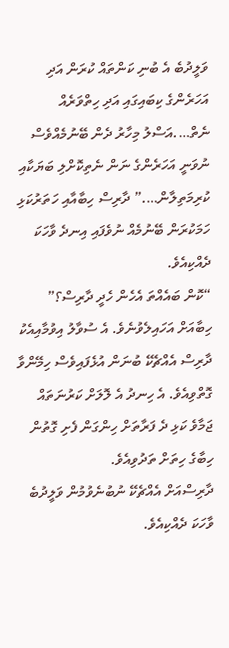ވަލީދުބެ އެ ބުނި ކަންތައް ކުރަން އަދި އަހަރެންގެ ކިބައިގައި އަދި ހިތްވަރެއް ނެތް….އަސްލު މިހާރު ދެން ބޭނުމެއްވެސް ނުވަނީ އަހަރެންގެ ނަން ނެތިކޮށްލި ބަޔަކާއި ކުރިމަތިލާން….” ދާރިސް ހިބާއާއި ހަތަރުކަޅި ހަމަކުރަން ބޭނުމެއް ނުވެފައި އިނދެ ވާހަކަ ދެއްކިއެވެ.
“ކޮން ބައެއްތަ އެހެން ހެދީ ދާރިސް؟” ހިބާއަށް އަހައިލެވުނެވެ. އެ ސުވާލު އިވުމާއިއެކު ދާރިސް އެއްޗެކޭ ބުނަން އުޅެފައިވެސް ހިމޭންވާ ގޮތްވިއެވެ. އެ ހިނދު އެ ލޮލަށް ކަރުނަތައް ޖަމާވެ ކަޅި ދެ ފަރާތަށް ހިންގަން ފެށި ގޮތުން ހިބާގެ ހިތަށް ތަދުވިއެވެ.
ދާރިސްއަށް އެއްޗެކޭ ނުބުނެވުމުން ވަލީދުބެ ވާހަކަ ދެއްކިއެވެ.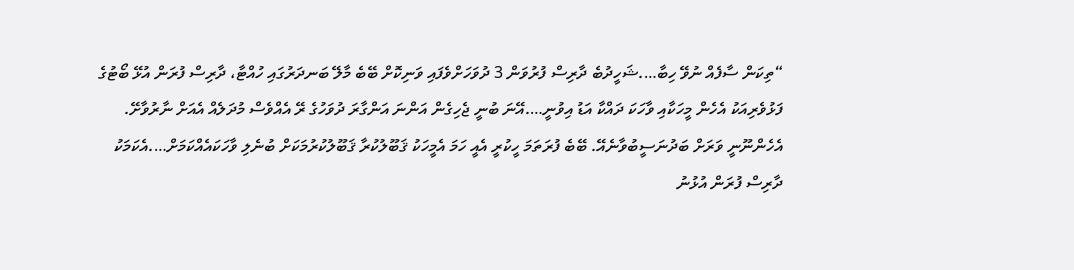“ތިކަން ސާފެއް ނުވޭ ހިބާ….ޝަހީދުބެ ދާރިސް ފުރުވަން 3 ދުވަހަށްވެފައި ވަނިކޮށް ބޭބެ މާލޭ ބަނދަރުގައި ހުއްޓާ، ދާރިސް ފުރަން އުޅޭ ބޯޓުގެ ފަޅުވެރިއަކު އެހެން މީހަކާއި ވާހަކަ ދައްކާ އަޑު އިވުނީ….އޭނަ ބުނީ ޖެހިގެން އަންނަ އަންގާރަ ދުވަހުގެ ރޭ އެއްވެސް މުދަލެއް އެއަށް ނާރުވާށޭ. އެހެންނޫނީ ވަރަށް ބަދުނަސީބުވާނެއޭ. ބޭބެ ފުރަތަމަ ހީކުރީ އެއީ ހަމަ އެމީހަކު ޤަބޫލުކުރާ ޤަބޫލުކުރުމަކަށް ބުނެލި ވާހަކައެއްކަމަށް….އެކަމަކު ދާރިސް ފުރަން އުޅުނު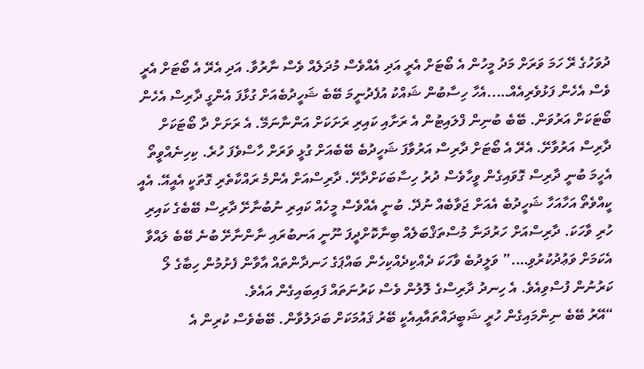ދުވަހުގެ ރޭ ހަމަ ވަރަށް މަދު މީހުން އެ ބޯޓަށް އެރީ އަދި އެއްވެސް މުދަލެއް ވެސް ނާރުވާ. އަދި އެރޭ އެ ބޯޓަށް އެރީ ވެސް އެހެން ފަޅުވެރިއެއް…..އެހާ ހިސާބުން ޝައްކު އުފެދުނީމަ ބޭބެ ޝަހީދުބެއަށް ގުޅާފަ އެންގީ ދާރިސް އެހެން ބޯޓަކަށް އަރުވަން. ބޭބެ ބުނިން ފްލައިޓުން އެ ރަށާއި ކައިރި ރަށަކަށް އަންނާނަމޭ. އެ ރަށަށް ދާ ބޯޓަކަށް ދާރިސް އަރުވާށޭ. އެރޭ އެ ބޯޓަށް ދާރިސް އަރުވާފަ ޝަހީދުބެ ބޭބެއަށް ގުޅީ ވަރަށް ހާސްވެފަ ހުރެ. ކިހިނެއްވީތޯ އެހީމަ ބުނީ ދާރިސް ގޮވައިގެން ވީހާވެސް ދުރު ހިސާބަކަށްދާށޭ. ދާރިސްއަށް އެންމެ ރައްކާތެރި ގޮތަކީ އެއީއޭ. އެއީ ކީއްވެތޯ އަހާއަހާ ޝަހީދުބެ އެއަށް ޖަވާބެއް ނުދޭ. ބުނީ އެއްވެސް މީހެއް ކައިރި ނުބުނާށޭ ދާރިސް ބޭބެގެ ކައިރި ހުރި ވާހަކަ. ދާރިސްއަށް ހަރުދަނާ މުސްތަޤްބަލެއް ބިނާކޮށްދީފަ ނޫނީ އަނބުރައި ނާންނާށޭ ބުނެ ބޭބެ ލައްވާ އެކަމަށް ވަޢުދުކުރުވި….” ވަލީދުބެ ވާހަކަ ދެއްކިދެއްކިހެން ބައްޕަގެ ހަނދާންތައް އާވާން ފެށުމުން ހިބާގެ ލޯ ކަރުނުން ފުސްވިއެވެ. އެ ހިނދު ދާރިސްގެ ލޮލުން ވެސް ކަރުނަތައް ފައިބައިގެން އައެވެ.
“އޭރު ބޭބެ ނިންމައިގެން ހުރީ ޝަބީދައްތައާއިއެކީ ބޭރު ޤައުމަކަށް ބަދަލުވާން. ބޭބެވެސް ކުރިން އެ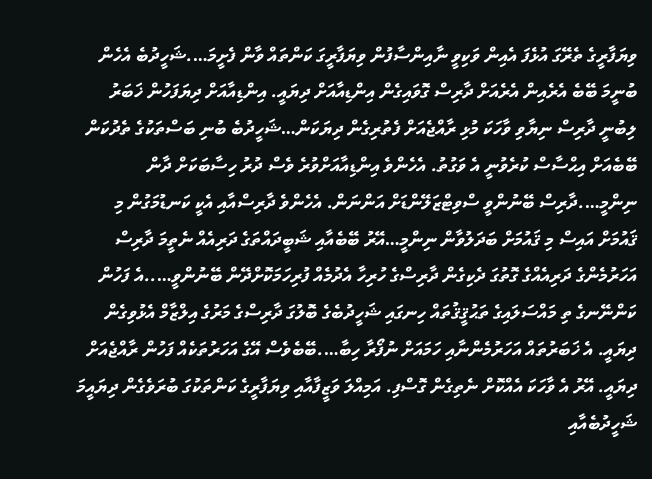ވިޔަފާރީގެ ތެރޭގަ އުޅެފަ އެއިން ވަކިވީ ނާއިންސާފުން ވިޔަފާރީގަ ކަންތައް ވާން ފެށީމަ….ޝަހީދުބެ އެހެން ބުނީމަ ބޭބެ އެރެއިން އެރެއަށް ދާރިސް ގޮވައިގެން އިންޑިއާއަށް ދިޔައީ. އިންޑިއާއަށް ދިޔަފަހުން ޚަބަރު ލިބުނީ ދާރިސް ނިޔާވި ވާހަކަ މުޅި ރާއްޖެއަށް ފެތުރިގެން ދިޔަކަން…ޝަހީދުބެ ބުނި ބަސްތަކުގެ ތެދުކަން ބޭބެއަށް އިޙްސާސް ކުރެވުނީ އެ ވަގުތު. އެހެންވެ އިންޑިއާއަށްވުރެ ވެސް ދުރު ހިސާބަކަށް ދާން ނިންމީ….ދާރިސް ބޭނުންވީ ސްވިޓްޒަލޭންޑަށް އަންނަން. އެހެންވެ ދާރިސްއާއި އެކީ ކަނޑުމަގުން މި ޤައުމަށް އައިސް މި ޤައުމަށް ބަދަލުވާން ނިންމީ…އޭރު ބޭބެއާއި ޝަބީދައްތަގެ ދަރިއެއް ނެތީމަ ދާރިސް އަހަރުމެންގެ ދަރިއެއްގެ ގޮތުގަ ދެކިގެން ދާރިސްގެ ހުރިހާ އެދުމެއް ފުރިހަމަކޮށްދޭން ބޭނުންވީ…..އެ ފަހުން ކަންނޭނގެ ތި މައްސަލައިގެ ތަޙުޤީޤުތައް ހިނގައި ޝަހީދުބެގެ ބޮލުގަ ދާރިސްގެ މަރުގެ އިލްޒާމް އެޅުވިގެން ދިޔައީ. އެ ޚަބަރުތައް އަހަރުމެންނާއި ހަމައަށް ނުފޯރާ ހިބާ….ބޭބެވެސް އޭގެ އަހަރުތަކެއް ފަހުން ރާއްޖެއަށް ދިޔައީ. އޭރު އެ ވާހަކަ އެއްކޮށް ނެތިގެން ގޮސްފި. އަމިއްލަ ވަޒީފާއާއި ވިޔަފާރީގެ ކަންތަކުގަ ބުރަވެގެން ދިޔައީމަ ޝަހީދުބެއާއި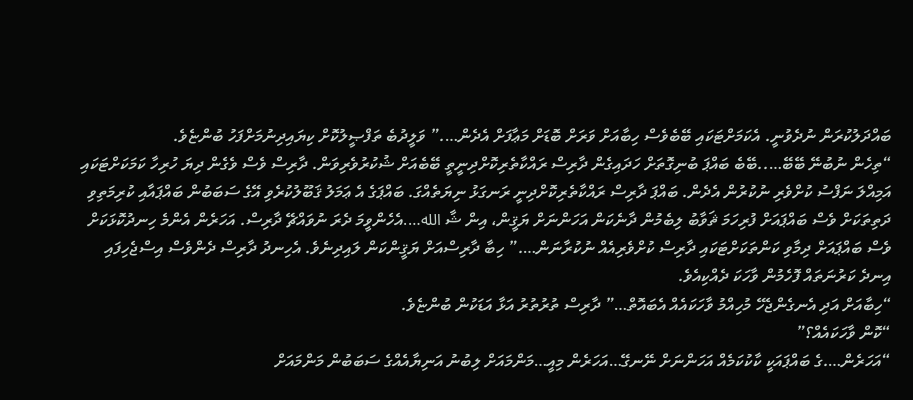ބައްދަލުކުރަން ނުދެވުނީ. އެކަމަށްޓަކައި ބޭބެވެސް ހިބާއަށް ވަރަށް ބޮޑަށް މަޢާފަށް އެދެން….” ވަލީދުބެ ތަފްޞީލުކޮށް ކިޔައިދިނުމަށްފަހު ބުންޏެވެ.
“ތިހެން ނުބުނޭ ބޭބޭ…..ބޭބެ ބައްޕަ ބުނިގޮތަށް ހަދައިގެން ދާރިސް ރައްކާތެރިކޮށްދިނީތީ ބޭބެއަށް ޝުކުރުވެރިވަން. ދާރިސް ވެސް ވެގެން ދިޔަ ހުރިހާ ކަމަކަށްޓަކައި އަމިއްލަ ނަފްސު ކުށްވެރި ނުކުރުން އެދެން. ބައްޕަ ދާރިސް ރައްކާތެރިކޮށްދިނީ ރަނގަޅު ނިޔަތެއްގަ. ބައްޕަގެ އެ ޢަމަލު ޤަބޫލުކުރެވި އޭގެ ސަބަބުން ބައްޕައާއި ކުރިމަތިވި ދަތިތަކަށް ވެސް ބައްޕައަށް ފުރިހަމަ ޘަވާބު ލިބެމުން ދާނެކަން އަހަންނަށް ޔަޤީން، އިން ޝާ الله….އެހެންވީމަ ދެރަ ނުވައްޗޭ ދާރިސް. އަހަރެން އެންމެ ހިނދުކޮޅަކަށް ވެސް ބައްޕައަށް ދިމާވި ކަންތަކަށްޓަކައި ދާރިސް ކުށްވެރިއެއް ނުކުރާނަން….” ހިބާ ދާރިސްއަށް ޔަޤީންކަން ލައިދިނެވެ. އެހިނދު ދާރިސް ދެންވެސް އިސްޖެހިފައި އިނދެ ކަރުނަތައް ފޮހެމުން ވާހަކަ ދެއްކިއެވެ.
“ހިބާއަށް އަދި އެނގެންޖެހޭ މުހިއްމު ވާހަކައެއް އެބައޮތް…” ދާރިސް ތުރުތުރު އަޅާ އަޑަކުން ބުންޏެވެ.
“ކޮން ވާހަކައެއް؟”
“އަހަރެން….ގެ ބައްޕައަކީ ކާކުކަމެއް އަހަންނަށް ނޭނގޭ…އަހަރެން މިއީ…މަންމައަށް ލިބުނު އަނިޔާއެއްގެ ސަބަބުން މަންމައަށް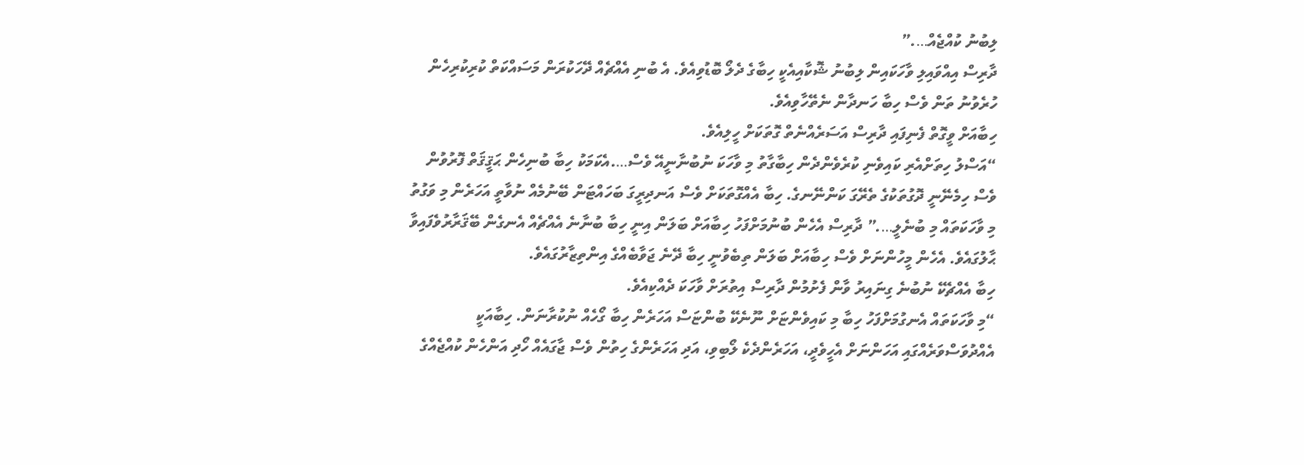ލިބުނު ކުއްޖެއް….”
ދާރިސް އިއްވައިލި ވާހަކައިން ލިބުނު ޝޮކާއިއެކީ ހިބާގެ ދެލޯ ބޮޑުވިއެވެ. އެ ބުނި އެއްޗެއް ދޭހަކުރަން މަސައްކަތް ކުރިކުރިހެން ހުރެވުނު ތަން ވެސް ހިބާ ހަނދާން ނެތޭހާވިއެވެ.
ހިބާއަށް ވީގޮތް ފެނިފައި ދާރިސް އަސަރެއްނެތް ގޮތަކަށް ހީލިއެވެ.
“އަސްލު ހިތަށްއެރި ކައިވެނި ކުރެވެންދެން ހިބާގާތު މި ވާހަކަ ނުބުނާނީއޭ ވެސް….އެކަމަކު ހިބާ ބުނިހެން ޙަޤީޤަތް ފޮރުވުން ވެސް ހިމެނޭނީ ދޮގުތަކުގެ ތެރޭގަ ކަންނޭނގެ. ހިބާ އެއްގޮތަކަށް ވެސް އަނދިރީގަ ބަހައްޓަން ބޭނުމެއް ނުވާތީ އަހަރެން މި ވަގުތު މި ވާހަކަތައް މި ބުނެލީ….” ދާރިސް އެހެން ބުނުމަށްފަހު ހިބާއަށް ބަލަން އިނީ ހިބާ ބުނާނެ އެއްޗެއް އެނގެން ބޭޤަރާރުވެފައިވާ ޙާލުގައެވެ. އެހެން މީހުންނަށް ވެސް ހިބާއަށް ބަލަން ތިބެވުނީ ހިބާ ދޭނެ ޖަވާބެއްގެ އިންތިޒާރުގައެވެ.
ހިބާ އެއްޗެކޭ ނުބުނެ ގިނައިރު ވާން ފެށުމުން ދާރިސް އިތުރަށް ވާހަކަ ދެއްކިއެވެ.
“މި ވާހަކަތައް އެނގުމަށްފަހު ހިބާ މި ކައިވެންޏަށް ނޫނެކޭ ބުންޏަސް އަހަރެން ހިބާ ގޯހެއް ނުކުރާނަން. ހިބާއަކީ އެއްދުވަސްވަރެއްގައި އަހަންނަށް އެހީވެދީ، އަހަރެންދެކެ ލޯބިވި، އަދި އަހަރެންގެ ހިތުން ވެސް ޖާގައެއް ހޯދި އަންހެން ކުއްޖެއްގެ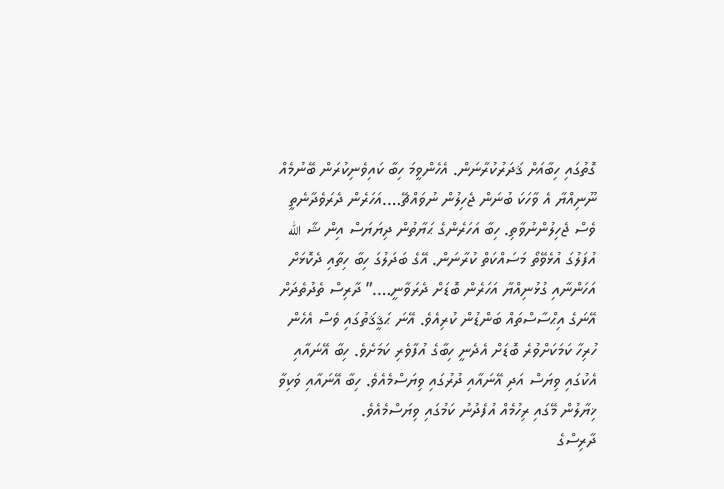ގޮތުގައި ހިބާއަށް ޤަދަރުކުރާނަން. އެހެންވީމަ ހިބާ ކައިވެނިކުރަން ބޭނުމެއް ނޫނިއްޔާ އެ ވާހަކަ ބުނަން ޖެހިލުން ނުވައްޗޭ….އަހަރެން ދެރަވެދާނެތީ ވެސް ޖެހިލުންނުވާތި. ހިބާ އަހަރެންގެ ޙަޔާތުން ދިޔަޔަސް އިން ޝާ الله އުފަލުގަ އުޅެވޭތޯ މަސައްކަތް ކުރާނަން. އޭގެ ބަދަލުގަ ހިބާ ހިތާއި ދެކޮޅަށް އަހަންނާއި ގުޅުނިއްޔާ އަހަރެން ބޮޑަށް ދެރަވާނީ….” ދާރިސް ތެދުތެދަށް އޭނަގެ އިޙްސާސްތައް ބަންޑުން ކުރިއެވެ. އޭނަ ޙަޤީޤަތުގައި ވެސް އެހެން ހުރިހާ ކަމަކަށްވުރެ ބޮޑަށް އެދެނީ ހިބާގެ އުފާވެރި ކަމަށެވެ. ހިބާ އޭނައާއި އެކުގައި ވިޔަސް އަދި އޭނައާއި ދުރުގައި ވިޔަސްމެއެވެ. ހިބާ އޭނައާއި ވަކިވާ ޚިޔާލުން މޭގައި ރިހުމެއް އުފެދުނު ކަމުގައި ވިޔަސްމެއެވެ.
ދާރިސްގެ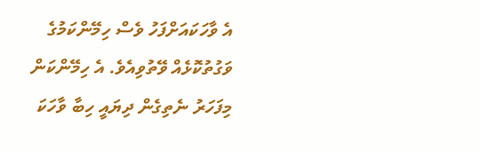އެ ވާހަކައަށްފަހު ވެސް ހިމޭންކަމުގެ ވަގުތުކޮޅެއް ވޭތުވިއެވެ. އެ ހިމޭންކަން މިފަހަރު ނެތިގެން ދިޔައީ ހިބާ ވާހަކަ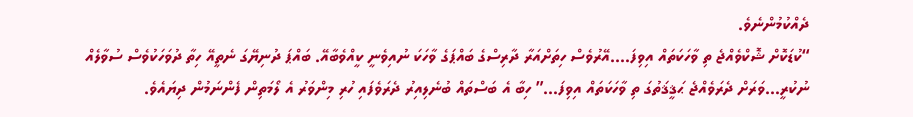ދެއްކުމުންނެވެ.
“ކުޑަކޮށް ޝޮކްވެއްޖެ ތި ވާހަކަތައް އިވިފަ….އޭރުވެސް ހިތަށްއަރާ ދާރިސްގެ ބައްޕަގެ ވާހަކަ ނުއިވެނީ ކީއްވެބާއޭ. ބައްޕަ ދުނިޔޭގަ ނެތީއޭ ހިތާ ދުވަހަކުވެސް ސުވާލެއް ނުކުރީ…ވަރަށް ދެރަވެއްޖެ ޙަޤީޤަތުގަ ތި ވާހަކަތައް އިވިފަ…” ހިބާ އެ ބަސްތައް ބުނެލިއިރު ދެރަވެފައި ހުރި މިންވަރު އެ ލޯމަތިން ފެންނަމުން ދިޔައެވެ.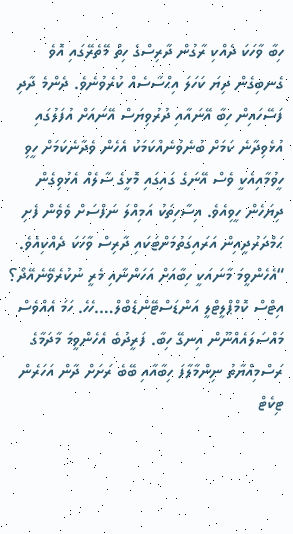ހިބާ ވާހަކަ ދެއްކި ރާގުން ދާރިސްގެ ހިތް މޭތެރޭގައި އޮވެ ގެނބިގެން ދިޔަ ކަހަލަ އިޙްސާސެއް ކުރެވުނެވެ. ދެންމެ ދާދި ފަސޭހައިން ހިބާ އޭނައާއި ދުރުވިޔަސް އޭނައަށް އުފަލުގައި އުޅެވިދާނެ ކަމަށް ބުނެވުނެއްކަމަކު އެހެން ވެދާނެކަމަށް ހީވި ހީވުމާއިއެކީ ވެސް އޭނަގެ ގައިގައި މޮޅީގެ ސާލެއް އެޅުވިގެން ދިޔަހެން ހީވިއެވެ. އިސާހިތަކު އަމިއްލަ ނަފްސަށް ވެވެން ފެށި ޙަމްދަރުދީއިން އަރައިގަތުމަށްޓަކައި ދާރިސް ވާހަކަ ދެއްކިއެވެ.
“އެހެންވީމަ މާނައަކީ ހިބާއަށް އަހަންނާއި މެރީ ނުކުރެވޭނެއޭދޯ؟ އިޓްސް ކޮމްޕްލީޓްލީ އަންޑަސްޓޭންޑެބްލް….ހެހެ. ހަމަ އެއްވެސް މައްސަލައެއްނޫން އިނގޭ ހިބާ. ފަރީދުބެ އެހެންވީމަ މާދަމާގެ ރަސްމިއްޔާތު ނިންމާލާފަ ހިބާއާއި ބޭބެ ރަށަށް ދާން އަހަރެން ޓިކެޓް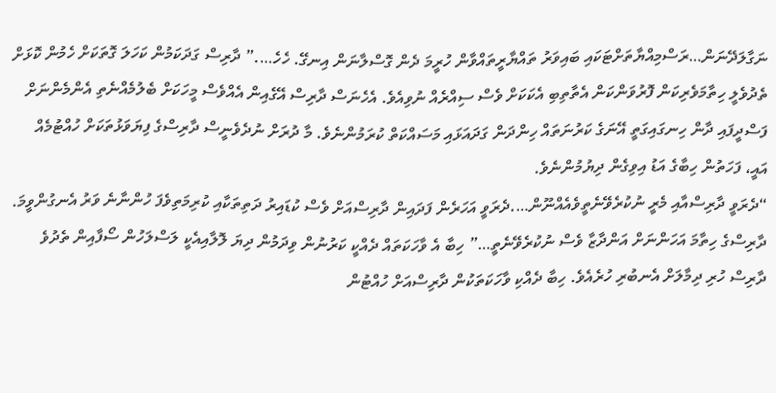ނަގާލަދޭނަން…ރަސްމިއްޔާތަށްޓަކައި ބައިވަރު ތައްޔާރީތައްވާން ހުރީމަ ދެން ގޮސްލާނަން އިނގޭ. ހެހެ….” ދާރިސް ގަދަކަމުން ކަހަލަ ގޮތަކަށް ހެމުން ކޮޅަށް ތެދުވެލީ ހިތާމަވެރިކަން ފޮރުވަންކަން އެތާތިބި އެކަކަށް ވެސް ސިއްރެއް ނުވިއެވެ. އެހެނަސް ދާރިސް އޭގެއިން އެއްވެސް މީހަކަށް ބެލުމެއްނެތި އެންމެންނަށް ފަސްދީފައި ދާން ހިނގައިގަތީ އޭނަގެ ކަރުނަތައް ހިންދަން ގަދައަޅައި މަސައްކަތް ކުރަމުންނެވެ. މާ ދުރަށް ނުދެވެނީސް ދާރިސްގެ ފިޔަވަޅުތަކަށް ހުއްޓުމެއް އައީ، ފަހަތުން ހިބާގެ އަޑު އިވިގެން ދިޔުމުންނެވެ.
“ދެރަވީ ދާރިސްއާއި މެރީ ނުކުރެވޭނެތީވެއެއްނޫން….ދެރަވީ އަހަރެން ފަދައިން ދާރިސްއަށް ވެސް ކުޑައިރު ދަތިތަކާއި ކުރިމަތިވެފަ ހުންނާނެ ވަރު އެނގުންވީމަ. ދާރިސްގެ ހިތާމަ އަހަންނަށް އަންދާޒާ ވެސް ނުކުރެވޭނެތީ…” ހިބާ އެ ވާހަކަތައް ދެއްކީ ކަރުނުން ވިދަމުން ދިޔަ ލޮލާއިއެކީ ލަސްލަހުން ސޯފާއިން ތެދުވެ ދާރިސް ހުރި ދިމާލަށް އެނބުރި ހުރެއެވެ. ހިބާ ދެއްކި ވާހަކަތަކުން ދާރިސްއަށް ހުއްޓުން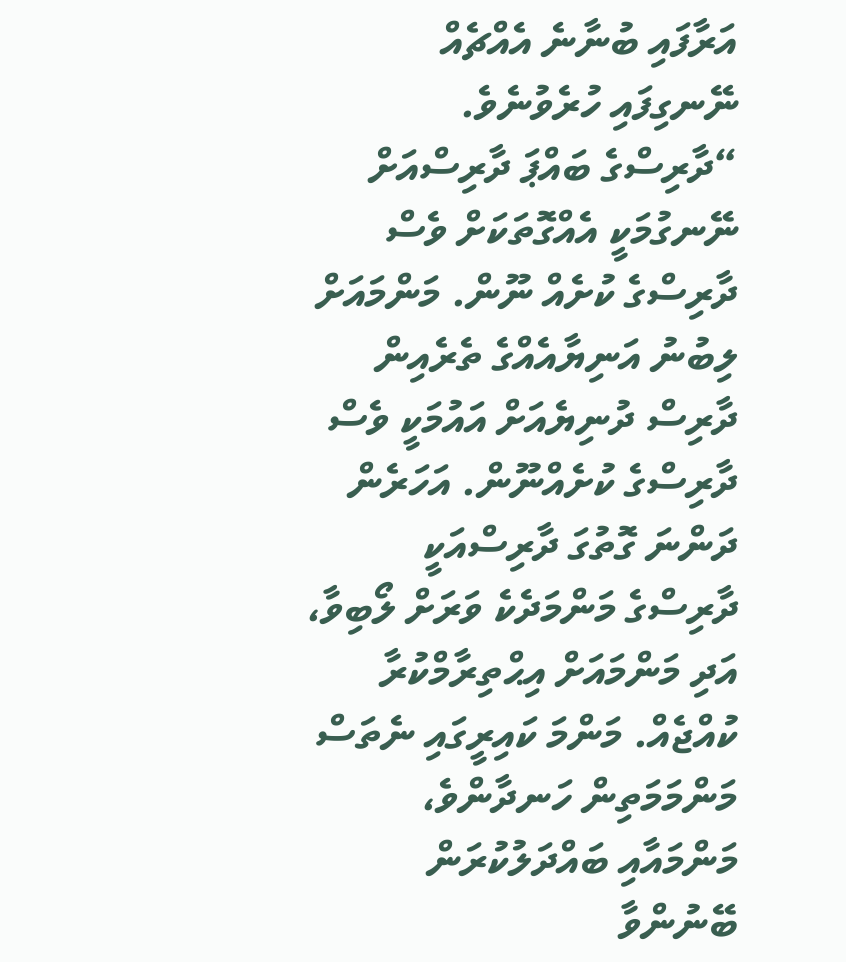އަރާފައި ބުނާނެ އެއްޗެއް ނޭނގިފައި ހުރެވުނެވެ.
“ދާރިސްގެ ބައްޕަ ދާރިސްއަށް ނޭނގުމަކީ އެއްގޮތަކަށް ވެސް ދާރިސްގެ ކުށެއް ނޫން. މަންމައަށް ލިބުނު އަނިޔާއެއްގެ ތެރެއިން ދާރިސް ދުނިޔެއަށް އައުމަކީ ވެސް ދާރިސްގެ ކުށެއްނޫން. އަހަރެން ދަންނަ ގޮތުގަ ދާރިސްއަކީ ދާރިސްގެ މަންމަދެކެ ވަރަށް ލޯބިވާ، އަދި މަންމައަށް އިޙްތިރާމްކުރާ ކުއްޖެއް. މަންމަ ކައިރީގައި ނެތަސް މަންމަމަތިން ހަނދާންވެ، މަންމައާއި ބައްދަލުކުރަން ބޭނުންވާ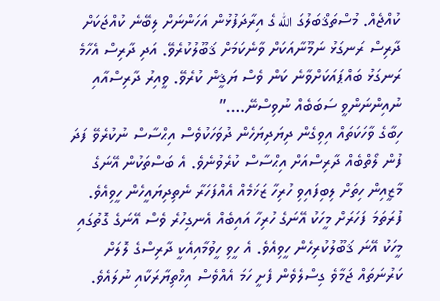ކުއްޖެއް. މުސްތަޤްބަލުގަ الله ގެ އިރާދަފުޅުން އަހަންނަށް ލިބޭނެ ކުއްޖަކަށް ދާރިސް ރަނގަޅު ނަމޫނާއަކަށް ވާނެކަމަށް ޤަބޫލުކުރެވޭ. އަދި ދާރިސް އެހާމެ ރަނގަޅު ބައްޕައަކަށްވާނެ ކަން ވެސް ޔަޤީން ކުރެވޭ. ވީއިރު ދާރިސްއާއި ނުއިންނަންވީ ސަބަބެއް ނުވިސްނޭ….”
ހިބާގެ ވާހަކަތައް އިވިގެން ދިޔަދިޔަހެން ދުވަހަކުވެސް އިޙްސާސް ނުކުރެވޭ ފަދަ ފުން ލޯތްބެއް ދާރިސްއަށް އިޙްސާސް ކުރެވުނެވެ. އެ ބަސްތަކުން އޭނަގެ މާޒީއިން ހިތަށް ލިބިފައިވި ހުރިހާ ޒަޚަމެއް އެއްފަހަރާ ނެތިދިޔައީހެން ހީވިއެވެ. ފުރަތަމަ ފަހަރަށް މީހަކު އޭނަގެ ހުރިހާ އައިބެއް އެނގިހުރެ ވެސް އޭނަގެ ގޮތުގައި މީހަކު އޭނަ ޤަބޫލުކުރިހެން ހީވިއެވެ. އެ ހީވި ހީވުމާއިއެކީ ދާރިސްގެ ލޮލަށް ކަރުނަތައް ޖަމާވެ ގިސްލެވެން ފެށީ ހަމަ އެއްވެސް އިޚްތިޔާރަކާއި ނުލައެވެ.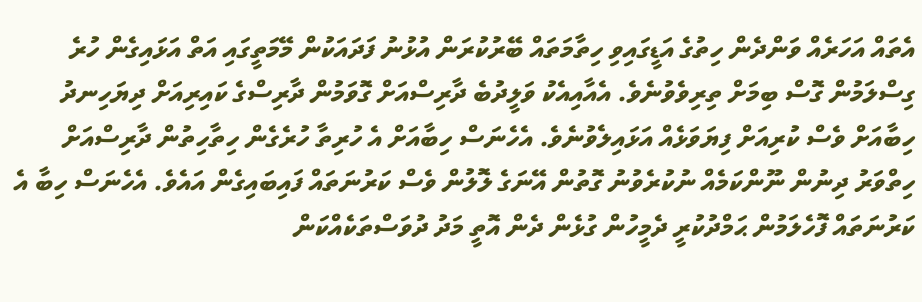އެތައް އަހަރެއް ވަންދެން ހިތުގެ އަޑީގައިވި ހިތާމަތައް ބޭރުކުރަން އުޅުނު ފަދައަކުން މޭމަތީގައި އަތް އަޅައިގެން ހުރެ ގިސްލަމުން ގޮސް ބިމަށް ތިރިވެވުނެވެ. އެއާއިއެކު ވަލީދުބެ ދާރިސްއަށް ގޮވަމުން ދާރިސްގެ ކައިރިއަށް ދިޔަހިނދު ހިބާއަށް ވެސް ކުރިއަށް ފިޔަވަޅެއް އަޅައިލެވުނެވެ. އެހެނަސް ހިބާއަށް އެ ހުރިތާ ހުރެގެން ހިތާހިތުން ދާރިސްއަށް ހިތްވަރު ދިނުން ނޫންކަމެއް ނުކުރެވުނު ގޮތުން އޭނަގެ ލޮލުން ވެސް ކަރުނަތައް ފައިބައިގެން އައެވެ. އެހެނަސް ހިބާ އެ ކަރުނަތައް ފޮހެލަމުން ޙަމްދުކުރީ ދެމީހުން ގުޅެން ދެން އޮތީ މަދު ދުވަސްތަކެއްކަން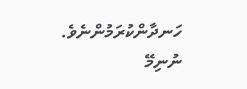ހަނދާންކުރަމުންނެވެ.
ނުނިމޭ